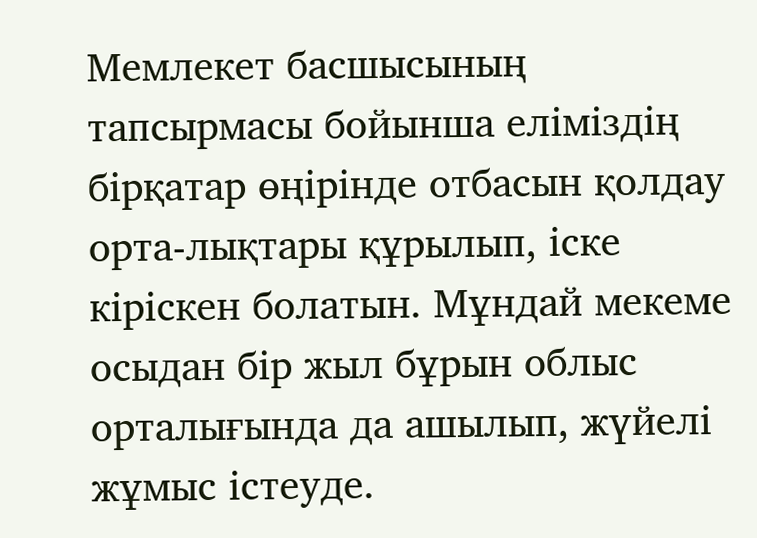Мемлекет басшысының тапсырмасы бойынша еліміздің бірқатар өңірінде отбасын қолдау орта-лықтары құрылып, іске кіріскен болатын. Мұндай мекеме осыдан бір жыл бұрын облыс орталығында да ашылып, жүйелі жұмыс істеуде.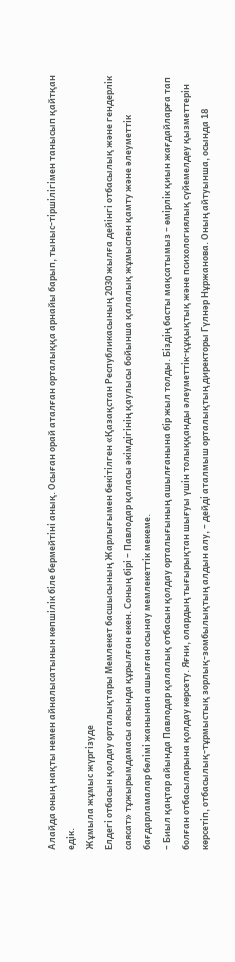Алайда оның нақты немен айналысатынын көпшілік біле бермейтіні анық. Осыған орай аталған орталыққа арнайы барып, тыныс-тіршілігімен танысып қайтқан едік.
Жұмыла жұмыс жүргізуде
Елдегі отбасын қолдау орталықтары Мемлекет басшысының Жарлығымен бекітілген «Қазақстан Республикасының 2030 жылға дейінгі отбасылық және гендерлік саясат» тұжырымдамасы аясында құрылған екен. Соның бірі – Павлодар қаласы әкімдігінің қаулысы бойынша қалалық жұмыспен қамту және әлеуметтік бағдарламалар бөлімі жанынан ашылған осынау мемлекеттік мекеме.
– Биыл қаңтар айында Павлодар қалалық отбасын қолдау орталығының ашылғанына бір жыл толды. Біздің басты мақсатымыз – өмірлік қиын жағдайларға тап болған отбасыларына қолдау көрсету. Яғни, олардың тығырықтан шығуы үшін толыққанды әлеуметтік-құқықтық және психологиялық сүйемелдеу қызметтерін көрсетіп, отбасылық-тұрмыстық зорлық-зомбылықтың алдын алу, – дейді аталмыш орталықтың директоры Гүлнәр Нұржанова. Оның айтуынша, осында 18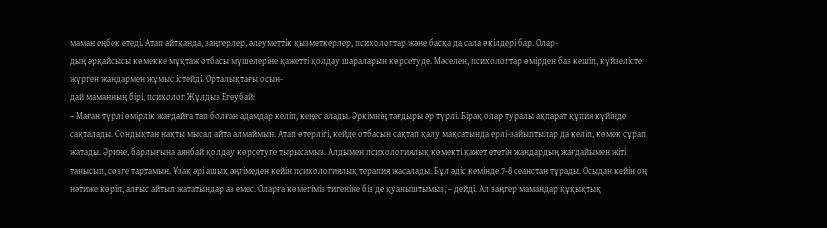маман еңбек етеді. Атап айтқанда, заңгерлер, әлеуметтік қызметкерлер, психологтар және басқа да сала өкілдері бар. Олар-
дың әрқайсысы көмекке мұқтаж отбасы мүшелеріне қажетті қолдау шараларын көрсетуде. Мәселен, психологтар өмірден баз кешіп, күйзелісте жүрген жандармен жұмыс істейді. Орталықтағы осын-
дай маманның бірі, психолог Жұлдыз Егеубай:
– Маған түрлі өмірлік жағдайға тап болған адамдар келіп, кеңес алады. Әркімнің тағдыры әр түрлі. Бірақ олар туралы ақпарат құпия күйінде сақталады. Сондықтан нақты мысал айта алмаймын. Атап өтерлігі, кейде отбасын сақтап қалу мақсатында ерлі-зайыптылар да келіп, көмек сұрап жатады. Әрине, барлығына аянбай қолдау көрсетуге тырысамыз. Алдымен психологиялық көмекті қажет ететін жандардың жағдайымен жіті танысып, сөзге тартамын. Ұзақ әрі ашық әңгімеден кейін психологиялық терапия жасалады. Бұл әдіс кемінде 7-8 сеанстан тұрады. Осыдан кейін оң нәтиже көріп, алғыс айтып жататындар аз емес. Оларға көмегіміз тигеніне біз де қуаныштымыз, – дейді. Ал заңгер мамандар құқықтық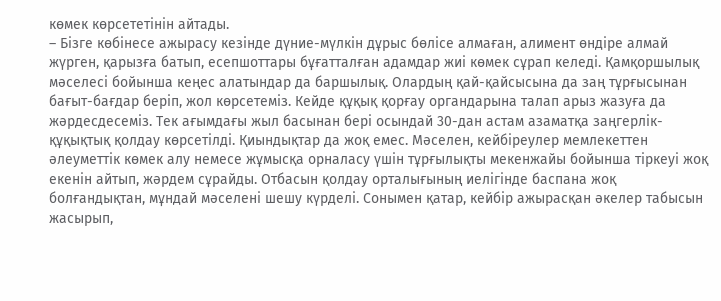көмек көрсететінін айтады.
– Бізге көбінесе ажырасу кезінде дүние-мүлкін дұрыс бөлісе алмаған, алимент өндіре алмай жүрген, қарызға батып, есепшоттары бұғатталған адамдар жиі көмек сұрап келеді. Қамқоршылық мәселесі бойынша кеңес алатындар да баршылық. Олардың қай-қайсысына да заң тұрғысынан бағыт-бағдар беріп, жол көрсетеміз. Кейде құқық қорғау органдарына талап арыз жазуға да жәрдесдесеміз. Тек ағымдағы жыл басынан бері осындай 30-дан астам азаматқа заңгерлік-құқықтық қолдау көрсетілді. Қиындықтар да жоқ емес. Мәселен, кейбіреулер мемлекеттен әлеуметтік көмек алу немесе жұмысқа орналасу үшін тұрғылықты мекенжайы бойынша тіркеуі жоқ екенін айтып, жәрдем сұрайды. Отбасын қолдау орталығының иелігінде баспана жоқ болғандықтан, мұндай мәселені шешу күрделі. Сонымен қатар, кейбір ажырасқан әкелер табысын жасырып,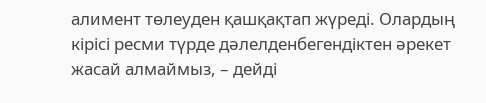алимент төлеуден қашқақтап жүреді. Олардың кірісі ресми түрде дәлелденбегендіктен әрекет жасай алмаймыз, – дейді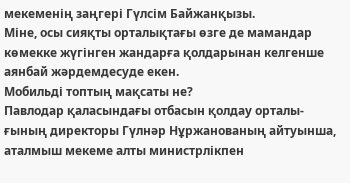мекеменің заңгері Гүлсім Байжанқызы.
Міне, осы сияқты орталықтағы өзге де мамандар көмекке жүгінген жандарға қолдарынан келгенше аянбай жәрдемдесуде екен.
Мобильді топтың мақсаты не?
Павлодар қаласындағы отбасын қолдау орталы-ғының директоры Гүлнәр Нұржанованың айтуынша, аталмыш мекеме алты министрлікпен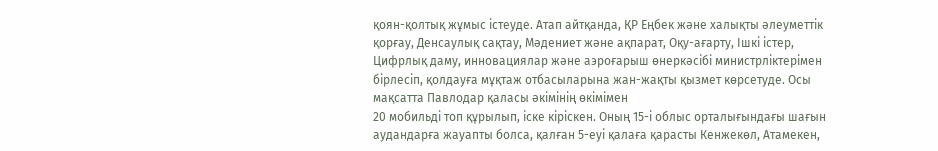қоян-қолтық жұмыс істеуде. Атап айтқанда, ҚР Еңбек және халықты әлеуметтік қорғау, Денсаулық сақтау, Мәдениет және ақпарат, Оқу-ағарту, Ішкі істер, Цифрлық даму, инновациялар және аэроғарыш өнеркәсібі министрліктерімен бірлесіп, қолдауға мұқтаж отбасыларына жан-жақты қызмет көрсетуде. Осы мақсатта Павлодар қаласы әкімінің өкімімен
20 мобильді топ құрылып, іске кіріскен. Оның 15-і облыс орталығындағы шағын аудандарға жауапты болса, қалған 5-еуі қалаға қарасты Кенжекөл, Атамекен,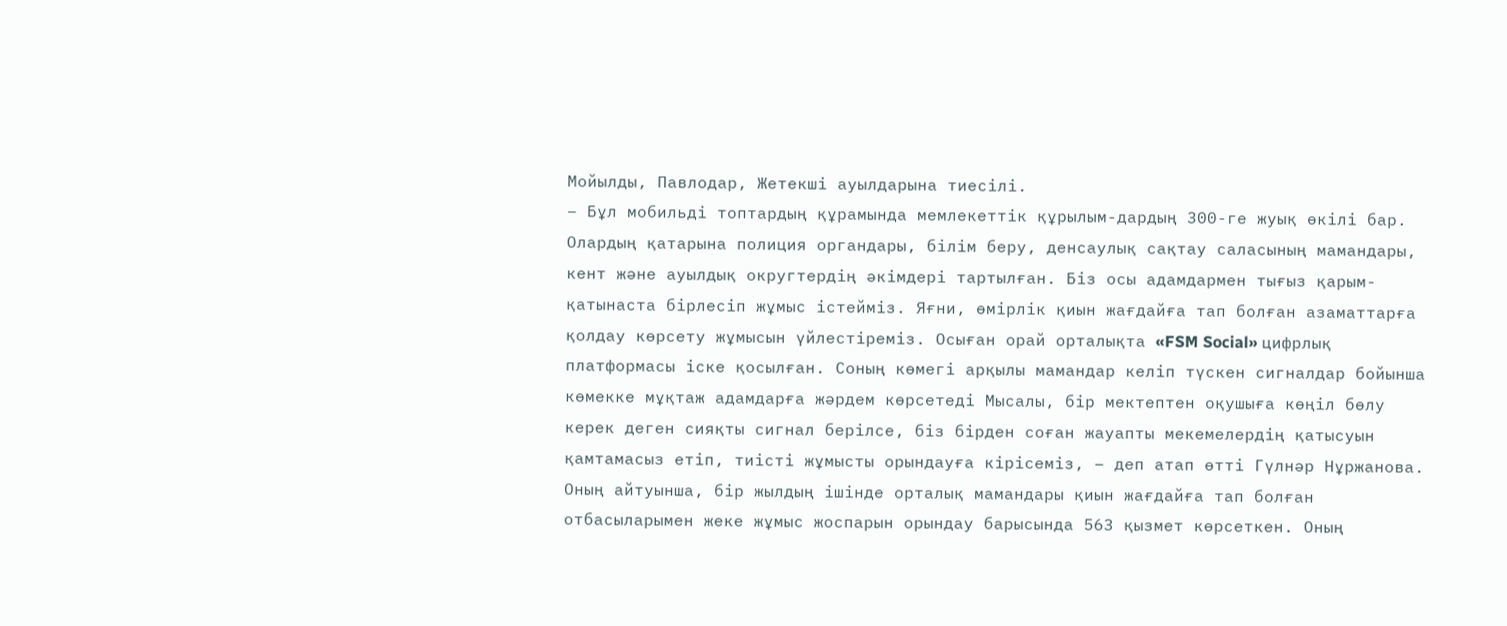Мойылды, Павлодар, Жетекші ауылдарына тиесілі.
– Бұл мобильді топтардың құрамында мемлекеттік құрылым-дардың 300-ге жуық өкілі бар. Олардың қатарына полиция органдары, білім беру, денсаулық сақтау саласының мамандары, кент және ауылдық округтердің әкімдері тартылған. Біз осы адамдармен тығыз қарым-қатынаста бірлесіп жұмыс істейміз. Яғни, өмірлік қиын жағдайға тап болған азаматтарға қолдау көрсету жұмысын үйлестіреміз. Осыған орай орталықта «FSM Social» цифрлық платформасы іске қосылған. Соның көмегі арқылы мамандар келіп түскен сигналдар бойынша көмекке мұқтаж адамдарға жәрдем көрсетеді Мысалы, бір мектептен оқушыға көңіл бөлу керек деген сияқты сигнал берілсе, біз бірден соған жауапты мекемелердің қатысуын қамтамасыз етіп, тиісті жұмысты орындауға кірісеміз, – деп атап өтті Гүлнәр Нұржанова.
Оның айтуынша, бір жылдың ішінде орталық мамандары қиын жағдайға тап болған отбасыларымен жеке жұмыс жоспарын орындау барысында 563 қызмет көрсеткен. Оның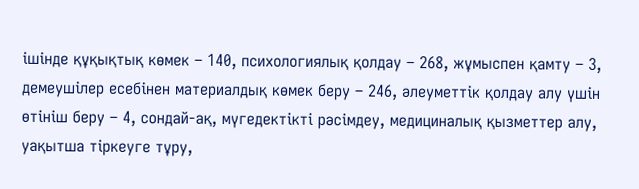ішінде құқықтық көмек – 140, психологиялық қолдау – 268, жұмыспен қамту – 3, демеушілер есебінен материалдық көмек беру – 246, әлеуметтік қолдау алу үшін өтініш беру – 4, сондай-ақ, мүгедектікті рәсімдеу, медициналық қызметтер алу, уақытша тіркеуге тұру,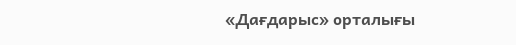«Дағдарыс» орталығы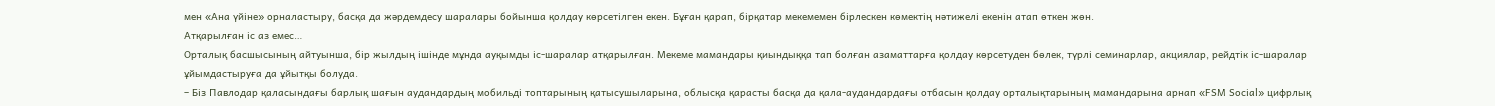мен «Ана үйіне» орналастыру, басқа да жәрдемдесу шаралары бойынша қолдау көрсетілген екен. Бұған қарап, бірқатар мекемемен бірлескен көмектің нәтижелі екенін атап өткен жөн.
Атқарылған іс аз емес…
Орталық басшысының айтуынша, бір жылдың ішінде мұнда ауқымды іс-шаралар атқарылған. Мекеме мамандары қиындыққа тап болған азаматтарға қолдау көрсетуден бөлек, түрлі семинарлар, акциялар, рейдтік іс-шаралар ұйымдастыруға да ұйытқы болуда.
– Біз Павлодар қаласындағы барлық шағын аудандардың мобильді топтарының қатысушыларына, облысқа қарасты басқа да қала-аудандардағы отбасын қолдау орталықтарының мамандарына арнап «FSM Social» цифрлық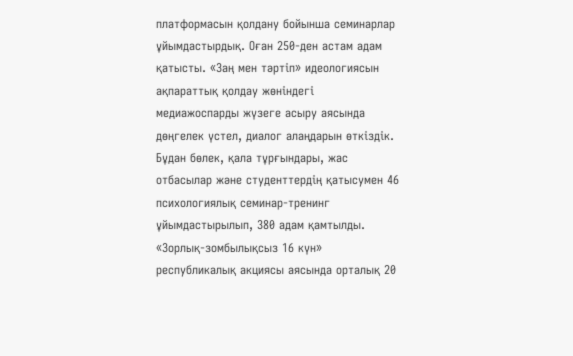платформасын қолдану бойынша семинарлар ұйымдастырдық. Оған 250-ден астам адам қатысты. «Заң мен тәртіп» идеологиясын ақпараттық қолдау жөніндегі медиажоспарды жүзеге асыру аясында дөңгелек үстел, диалог алаңдарын өткіздік. Бұдан бөлек, қала тұрғындары, жас отбасылар және студенттердің қатысумен 46 психологиялық семинар-тренинг ұйымдастырылып, 380 адам қамтылды. «Зорлық-зомбылықсыз 16 күн» республикалық акциясы аясында орталық 20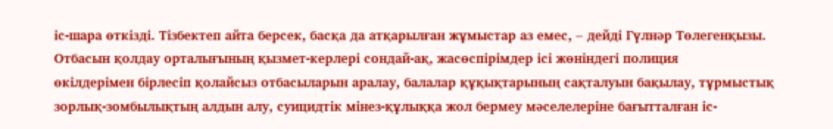іс-шара өткізді. Тізбектеп айта берсек, басқа да атқарылған жұмыстар аз емес, – дейді Гүлнәр Төлегенқызы.
Отбасын қолдау орталығының қызмет-керлері сондай-ақ, жасөспірімдер ісі жөніндегі полиция
өкілдерімен бірлесіп қолайсыз отбасыларын аралау, балалар құқықтарының сақталуын бақылау, тұрмыстық зорлық-зомбылықтың алдын алу, суицидтік мінез-құлыққа жол бермеу мәселелеріне бағытталған іс-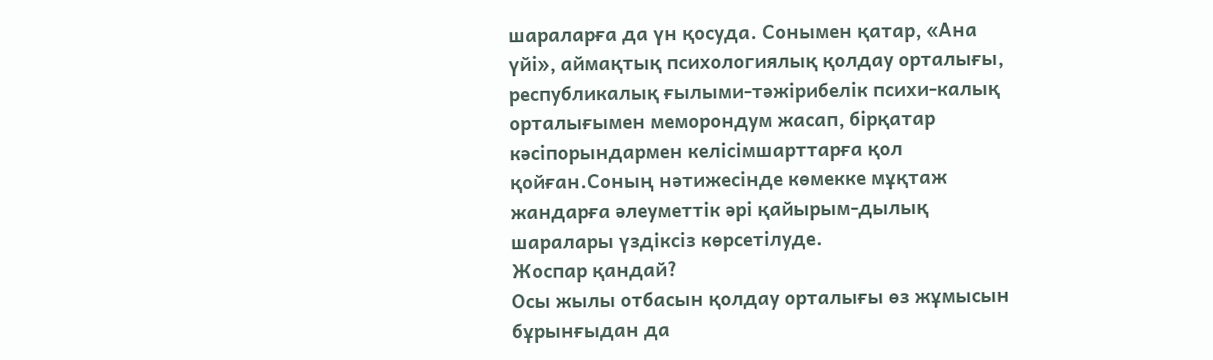шараларға да үн қосуда. Сонымен қатар, «Ана үйі», аймақтық психологиялық қолдау орталығы, республикалық ғылыми-тәжірибелік психи-калық орталығымен меморондум жасап, бірқатар кәсіпорындармен келісімшарттарға қол қойған.Соның нәтижесінде көмекке мұқтаж жандарға әлеуметтік әрі қайырым-дылық шаралары үздіксіз көрсетілуде.
Жоспар қандай?
Осы жылы отбасын қолдау орталығы өз жұмысын бұрынғыдан да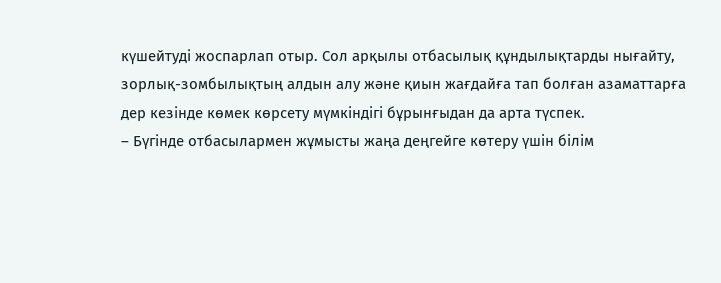күшейтуді жоспарлап отыр. Сол арқылы отбасылық құндылықтарды нығайту, зорлық-зомбылықтың алдын алу және қиын жағдайға тап болған азаматтарға дер кезінде көмек көрсету мүмкіндігі бұрынғыдан да арта түспек.
– Бүгінде отбасылармен жұмысты жаңа деңгейге көтеру үшін білім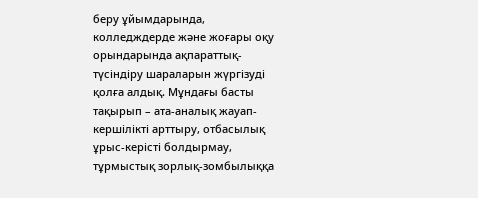беру ұйымдарында, колледждерде және жоғары оқу орындарында ақпараттық-түсіндіру шараларын жүргізуді қолға алдық. Мұндағы басты тақырып – ата-аналық жауап-кершілікті арттыру, отбасылық ұрыс-керісті болдырмау, тұрмыстық зорлық-зомбылыққа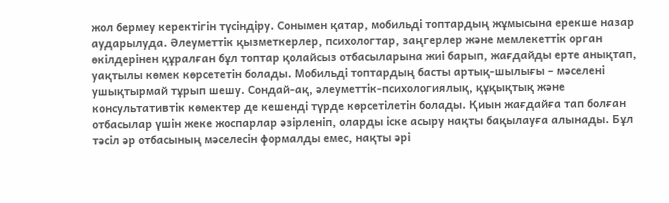жол бермеу керектігін түсіндіру. Сонымен қатар, мобильді топтардың жұмысына ерекше назар аударылуда. Әлеуметтік қызметкерлер, психологтар, заңгерлер және мемлекеттік орган өкілдерінен құралған бұл топтар қолайсыз отбасыларына жиі барып, жағдайды ерте анықтап, уақтылы көмек көрсететін болады. Мобильді топтардың басты артық-шылығы – мәселені ушықтырмай тұрып шешу. Сондай-ақ, әлеуметтік-психологиялық, құқықтық және консультативтік көмектер де кешенді түрде көрсетілетін болады. Қиын жағдайға тап болған отбасылар үшін жеке жоспарлар әзірленіп, оларды іске асыру нақты бақылауға алынады. Бұл тәсіл әр отбасының мәселесін формалды емес, нақты әрі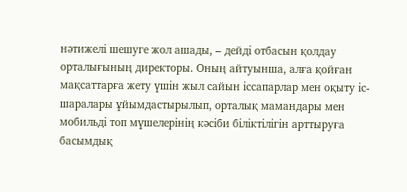нәтижелі шешуге жол ашады, – дейді отбасын қолдау орталығының директоры. Оның айтуынша, алға қойған мақсаттарға жету үшін жыл сайын іссапарлар мен оқыту іс-шаралары ұйымдастырылып, орталық мамандары мен мобильді топ мүшелерінің кәсіби біліктілігін арттыруға басымдық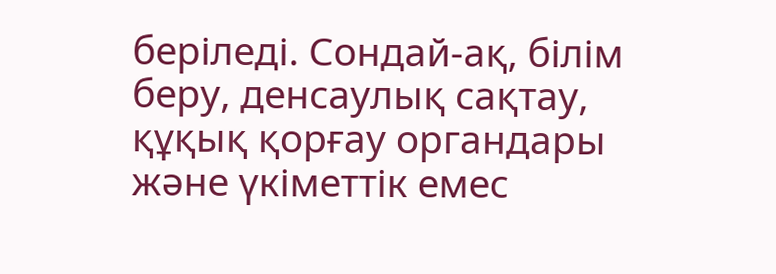беріледі. Сондай-ақ, білім беру, денсаулық сақтау, құқық қорғау органдары және үкіметтік емес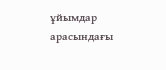ұйымдар арасындағы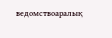ведомствоаралық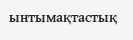ынтымақтастық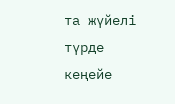та жүйелі түрде кеңейе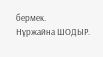бермек.
Нұржайна ШОДЫР.